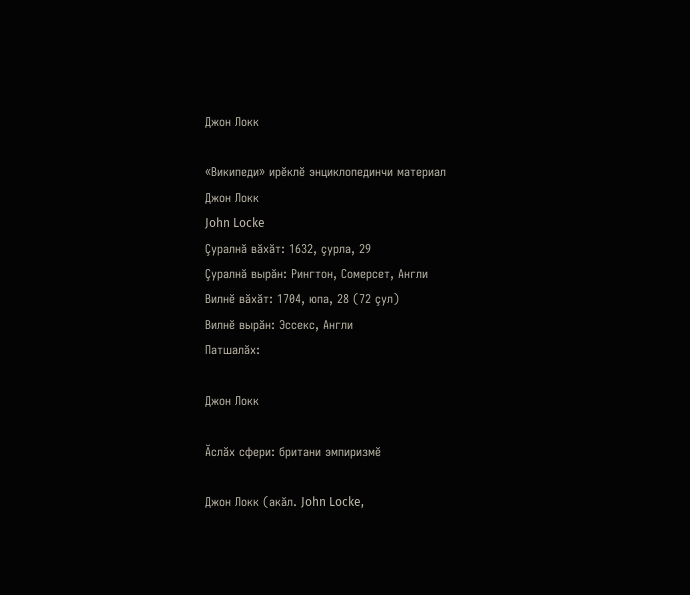Джон Локк

«Википеди» ирĕклĕ энциклопединчи материал
Джон Локк
John Locke
Çуралнă вăхăт: 1632, çурла, 29
Çуралнă вырăн: Рингтон, Сомерсет, Англи
Вилнĕ вăхăт: 1704, юпа, 28 (72 çул)
Вилнĕ вырăн: Эссекс, Англи
Патшалăх:

Джон Локк

Ăслăх сфери: британи эмпиризмĕ

Джон Локк (акăл. John Locke,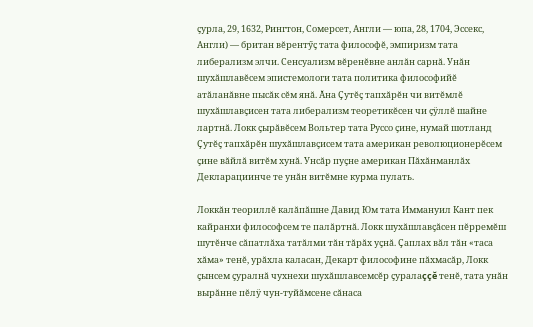çурла, 29, 1632, Рингтон, Сомерсет, Англи — юпа, 28, 1704, Эссекс, Англи) — британ вĕрентӳç тата философĕ, эмпиризм тата либерализм элчи. Сенсуализм вĕренĕвне анлăн сарнă. Унăн шухăшлавĕсем эпистемологи тата политика философийĕ атăланăвне пысăк сĕм янă. Ăна Çутĕç тапхăрĕн чи витĕмлĕ шухăшлавçисен тата либерализм теоретикĕсен чи çÿллĕ шайне лартнă. Локк çырăвĕсем Вольтер тата Руссо çине, нумай шотланд Çутĕç тапхăрĕн шухăшлавçисем тата американ революционерĕсем çине вăйлă витĕм хунă. Унсăр пуçне американ Пăхăнманлăх Декларациинче те унăн витĕмне курма пулать.

Локкăн теориллĕ калăпăшне Давид Юм тата Иммануил Кант пек кайранхи философсем те палăртнă. Локк шухăшлавçăсен пĕрремĕш шутĕнче сăпатлăха татăлми тăн тăрăх уçнă. Çаплах вăл тăн «таса хăма» тенĕ, урăхла каласан, Декарт философине пăхмасăр, Локк çынсем çуралнă чухнехи шухăшлавсемсĕр çуралаççĕ тенĕ, тата унăн вырăнне пĕлÿ чун-туйăмсене сăнаса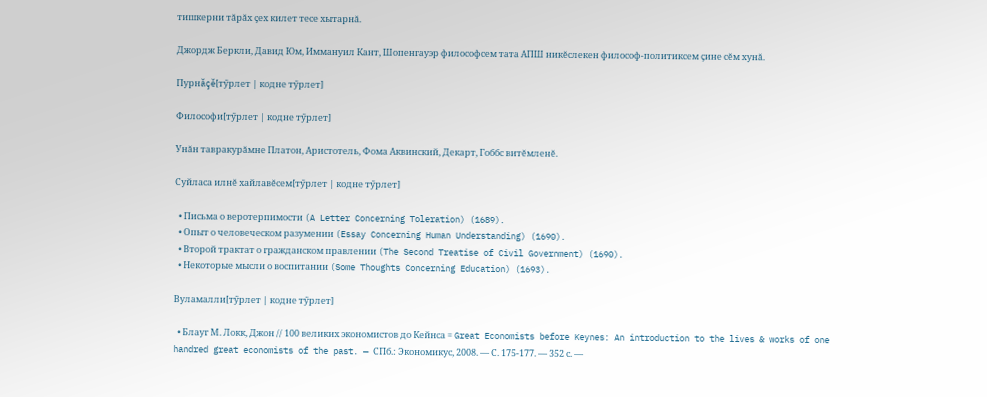тишкерни тăрăх çех килет тесе хытарнă.

Джордж Беркли, Давид Юм, Иммануил Кант, Шопенгауэр философсем тата АПШ никĕслекен философ-политиксем çине сĕм хунă.

Пурнăçĕ[тӳрлет | кодне тӳрлет]

Философи[тӳрлет | кодне тӳрлет]

Унăн тавракурăмне Платон, Аристотель, Фома Аквинский, Декарт, Гоббс витĕмленĕ.

Суйласа илнĕ хайлавĕсем[тӳрлет | кодне тӳрлет]

  • Письма о веротерпимости (A Letter Concerning Toleration) (1689).
  • Опыт о человеческом разумении (Essay Concerning Human Understanding) (1690).
  • Второй трактат о гражданском правлении (The Second Treatise of Civil Government) (1690).
  • Некоторые мысли о воспитании (Some Thoughts Concerning Education) (1693).

Вуламалли[тӳрлет | кодне тӳрлет]

  • Блауг М. Локк, Джон // 100 великих экономистов до Кейнса = Great Economists before Keynes: An introduction to the lives & works of one handred great economists of the past. — СПб.: Экономикус, 2008. — С. 175-177. — 352 с. —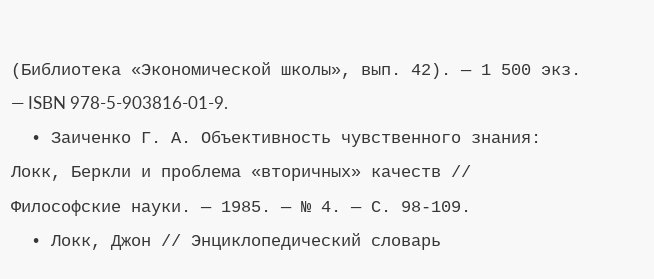(Библиотека «Экономической школы», вып. 42). — 1 500 экз. — ISBN 978-5-903816-01-9.
  • Заиченко Г. А. Объективность чувственного знания: Локк, Беркли и проблема «вторичных» качеств // Философские науки. — 1985. — № 4. — С. 98-109.
  • Локк, Джон // Энциклопедический словарь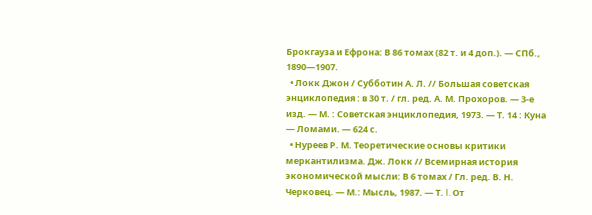Брокгауза и Ефрона: В 86 томах (82 т. и 4 доп.). — СПб., 1890—1907.
  • Локк Джон / Субботин А. Л. // Большая советская энциклопедия : в 30 т. / гл. ред. А. М. Прохоров. — 3-е изд. — М. : Советская энциклопедия, 1973. — Т. 14 : Куна — Ломами. — 624 с.
  • Нуреев Р. М. Теоретические основы критики меркантилизма. Дж. Локк // Всемирная история экономической мысли: В 6 томах / Гл. ред. В. Н. Черковец. — М.: Мысль, 1987. — Т. I. От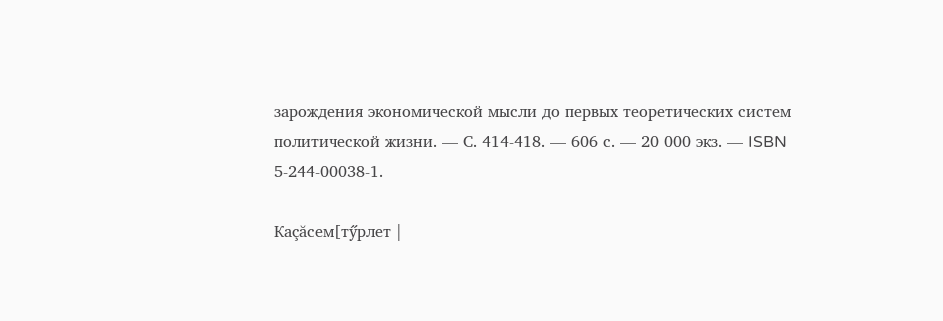зарождения экономической мысли до первых теоретических систем политической жизни. — С. 414-418. — 606 с. — 20 000 экз. — ISBN 5-244-00038-1.

Каçăсем[тӳрлет |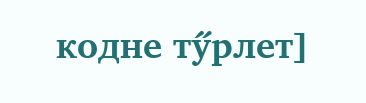кодне тӳрлет]